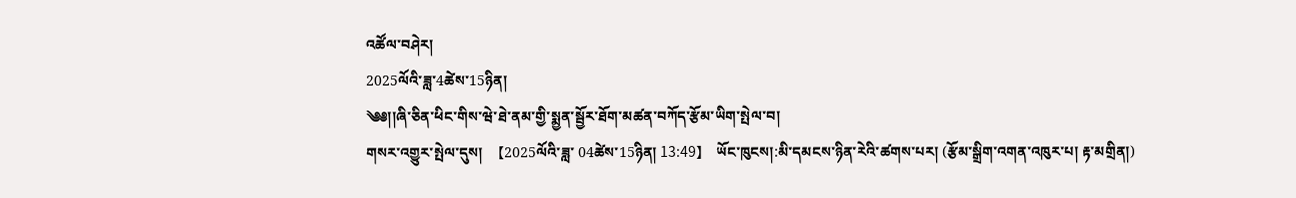འཚོལ་བཤེར།
2025ལོའི་ཟླ་4ཚེས་15ཉིན།
༄༅།།ཞི་ཅིན་ཕིང་གིས་ཝེ་ཐེ་ནམ་གྱི་སྨྱན་སྦྱོར་ཐོག་མཚན་བཀོད་རྩོམ་ཡིག་སྤེལ་བ།
གསར་འགྱུར་སྤེལ་དུས།  【2025ལོའི་ཟླ་ 04ཚེས་15ཉིན། 13:49】  ཡོང་ཁུངས།:མི་དམངས་ཉིན་རེའི་ཚགས་པར། (རྩོམ་སྒྲིག་འགན་འཁུར་པ། རྟ་མགྲིན།)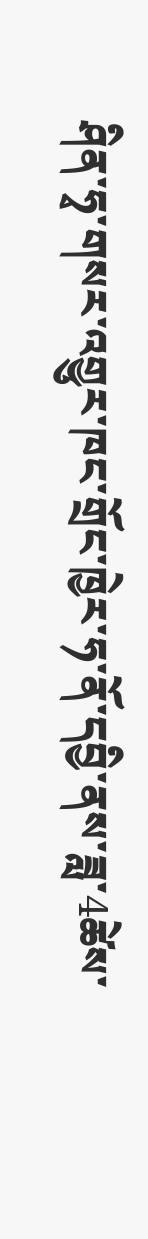ཤིན་ཧྭ་གསར་འགྱུར་ཁང་གྲོང་ཁྱེར་ཧ་ནོ་དབྱི་ནས་ཟླ་4ཚེས་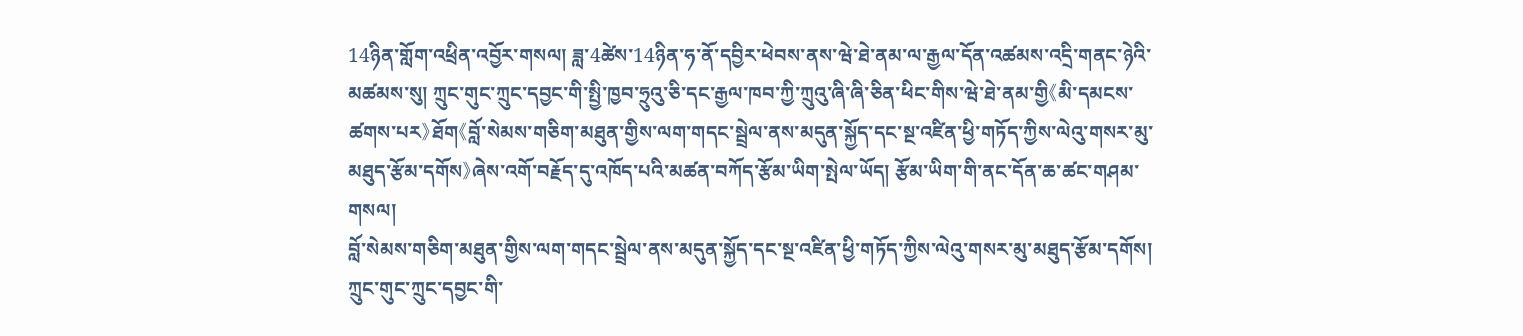14ཉིན་གློག་འཕྲིན་འབྱོར་གསལ། ཟླ་4ཚེས་14ཉིན་ཧ་ནོ་དབྱིར་ཕེབས་ནས་ཝེ་ཐེ་ནམ་ལ་རྒྱལ་དོན་འཚམས་འདྲི་གནང་ཉེའི་མཚམས་སུ། ཀྲུང་གུང་ཀྲུང་དབྱང་གི་སྤྱི་ཁྱབ་ཧྲུའུ་ཅི་དང་རྒྱལ་ཁབ་ཀྱི་ཀྲུའུ་ཞི་ཞི་ཅིན་ཕིང་གིས་ཝེ་ཐེ་ནམ་གྱི《མི་དམངས་ཚགས་པར》ཐོག《བློ་སེམས་གཅིག་མཐུན་གྱིས་ལག་གདང་སྦྲེལ་ནས་མདུན་སྐྱོད་དང་སྔ་འཛིན་ཕྱི་གཏོད་ཀྱིས་ལེའུ་གསར་མུ་མཐུད་རྩོམ་དགོས》ཞེས་འགོ་བརྗོད་དུ་འཁོད་པའི་མཚན་བཀོད་རྩོམ་ཡིག་སྤེལ་ཡོད། རྩོམ་ཡིག་གི་ནང་དོན་ཆ་ཚང་གཤམ་གསལ།
བློ་སེམས་གཅིག་མཐུན་གྱིས་ལག་གདང་སྦྲེལ་ནས་མདུན་སྐྱོད་དང་སྔ་འཛིན་ཕྱི་གཏོད་ཀྱིས་ལེའུ་གསར་མུ་མཐུད་རྩོམ་དགོས།
ཀྲུང་གུང་ཀྲུང་དབྱང་གི་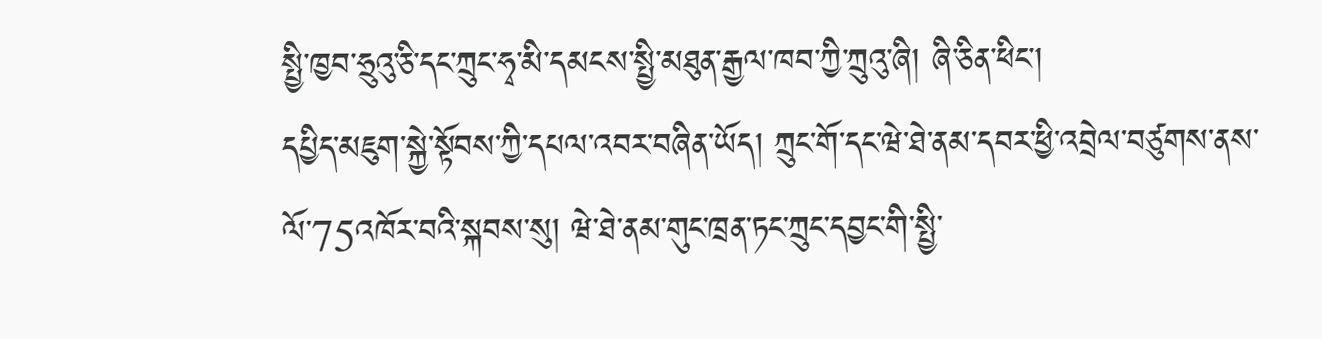སྤྱི་ཁྱབ་ཧྲུའུ་ཅི་དང་ཀྲུང་ཧྭ་མི་དམངས་སྤྱི་མཐུན་རྒྱལ་ཁབ་ཀྱི་ཀྲུའུ་ཞི། ཞི་ཅིན་ཕིང་།
དཔྱིད་མཇུག་སྐྱེ་སྟོབས་ཀྱི་དཔལ་འབར་བཞིན་ཡོད། ཀྲུང་གོ་དང་ཝེ་ཐེ་ནམ་དབར་ཕྱི་འབྲེལ་བཙུགས་ནས་ལོ་75འཁོར་བའི་སྐབས་སུ། ཝེ་ཐེ་ནམ་གུང་ཁྲན་ཏང་ཀྲུང་དབྱང་གི་སྤྱི་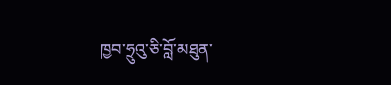ཁྱབ་ཧྲུའུ་ཅི་བློ་མཐུན་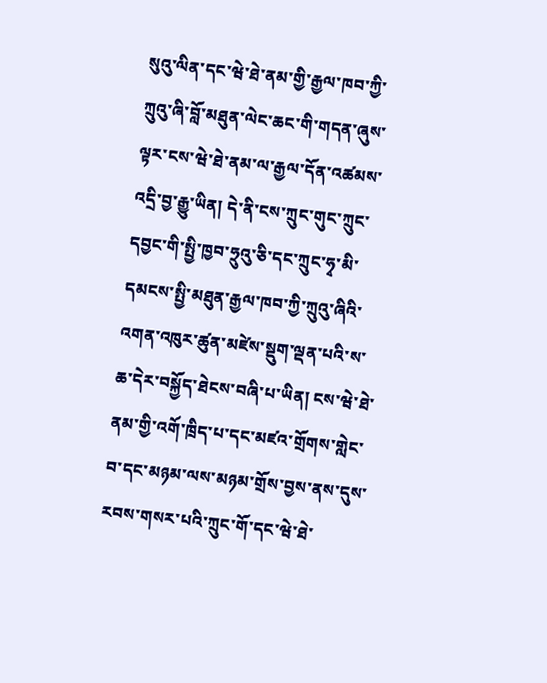སུའུ་ལིན་དང་ཝེ་ཐེ་ནམ་གྱི་རྒྱལ་ཁབ་ཀྱི་ཀྲུའུ་ཞི་བློ་མཐུན་ལེང་ཆང་གི་གདན་ཞུས་ལྟར་ངས་ཝེ་ཐེ་ནམ་ལ་རྒྱལ་དོན་འཚམས་འདྲི་བྱ་རྒྱུ་ཡིན། དེ་ནི་ངས་ཀྲུང་གུང་ཀྲུང་དབྱང་གི་སྤྱི་ཁྱབ་ཧྲུའུ་ཅི་དང་ཀྲུང་ཧྭ་མི་དམངས་སྤྱི་མཐུན་རྒྱལ་ཁབ་ཀྱི་ཀྲུའུ་ཞིའི་འགན་འཁུར་ཚུན་མཛེས་སྡུག་ལྡན་པའི་ས་ཆ་དེར་བསྐྱོད་ཐེངས་བཞི་པ་ཡིན། ངས་ཝེ་ཐེ་ནམ་གྱི་འགོ་ཁྲིད་པ་དང་མཛའ་གྲོགས་གླེང་བ་དང་མཉམ་ལས་མཉམ་གྲོས་བྱས་ནས་དུས་རབས་གསར་པའི་ཀྲུང་གོ་དང་ཝེ་ཐེ་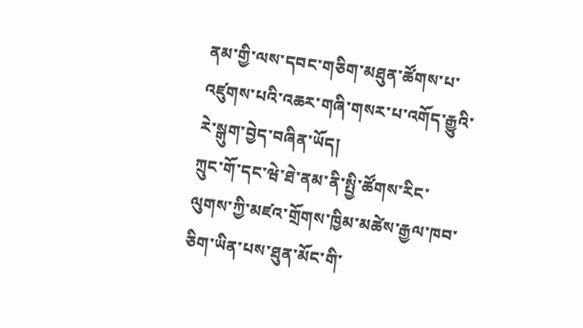ནམ་གྱི་ལས་དབང་གཅིག་མཐུན་ཚོགས་པ་འཛུགས་པའི་འཆར་གཞི་གསར་པ་འགོད་རྒྱུའི་རེ་སྒུག་བྱེད་བཞིན་ཡོད།
ཀྲུང་གོ་དང་ཝེ་ཐེ་ནམ་ནི་སྤྱི་ཚོགས་རིང་ལུགས་ཀྱི་མཛའ་གྲོགས་ཁྱིམ་མཚེས་རྒྱལ་ཁབ་ཅིག་ཡིན་པས་ཐུན་མོང་གི་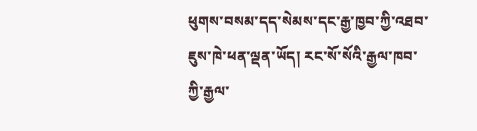ཕུགས་བསམ་དད་སེམས་དང་རྒྱ་ཁྱབ་ཀྱི་འཐབ་ཇུས་ཁེ་ཕན་ལྡན་ཡོད། རང་སོ་སོའི་རྒྱལ་ཁབ་ཀྱི་རྒྱལ་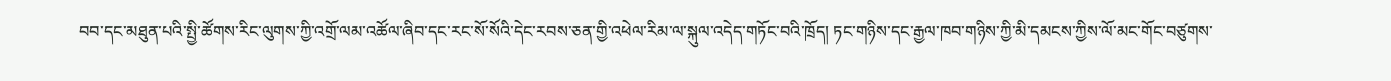བབ་དང་མཐུན་པའི་སྤྱི་ཚོགས་རིང་ལུགས་ཀྱི་འགྲོ་ལམ་འཚོལ་ཞིབ་དང་རང་སོ་སོའི་དེང་རབས་ཅན་གྱི་འཕེལ་རིམ་ལ་སྐུལ་འདེད་གཏོང་བའི་ཁྲོད། ཏང་གཉིས་དང་རྒྱལ་ཁབ་གཉིས་ཀྱི་མི་དམངས་ཀྱིས་ལོ་མང་གོང་བཙུགས་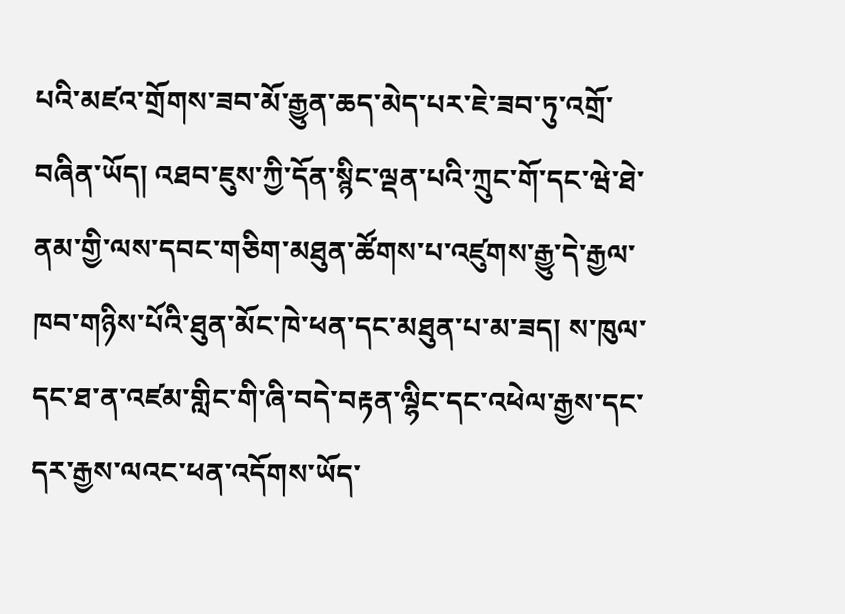པའི་མཛའ་གྲོགས་ཟབ་མོ་རྒྱུན་ཆད་མེད་པར་ཇེ་ཟབ་ཏུ་འགྲོ་བཞིན་ཡོད། འཐབ་ཇུས་ཀྱི་དོན་སྙིང་ལྡན་པའི་ཀྲུང་གོ་དང་ཝེ་ཐེ་ནམ་གྱི་ལས་དབང་གཅིག་མཐུན་ཚོགས་པ་འཛུགས་རྒྱུ་དེ་རྒྱལ་ཁབ་གཉིས་པོའི་ཐུན་མོང་ཁེ་ཕན་དང་མཐུན་པ་མ་ཟད། ས་ཁུལ་དང་ཐ་ན་འཛམ་གླིང་གི་ཞི་བདེ་བརྟན་ལྷིང་དང་འཕེལ་རྒྱས་དང་དར་རྒྱས་ལའང་ཕན་འདོགས་ཡོད་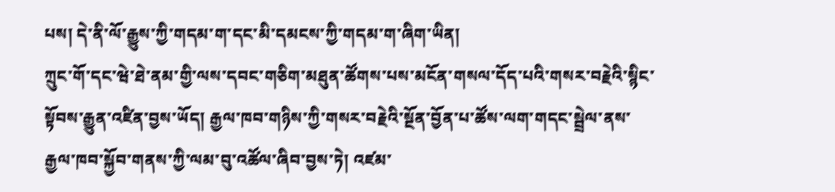པས། དེ་ནི་ལོ་རྒྱུས་ཀྱི་གདམ་ག་དང་མི་དམངས་ཀྱི་གདམ་ག་ཞིག་ཡིན།
ཀྲུང་གོ་དང་ཝེ་ཐེ་ནམ་གྱི་ལས་དབང་གཅིག་མཐུན་ཚོགས་པས་མངོན་གསལ་དོད་པའི་གསར་བརྗེའི་སྙིང་སྟོབས་རྒྱུན་འཛིན་བྱས་ཡོད། རྒྱལ་ཁབ་གཉིས་ཀྱི་གསར་བརྗེའི་སྔོན་བྱོན་པ་ཚོས་ལག་གདང་སྦྲེལ་ནས་རྒྱལ་ཁབ་སྐྱོབ་གནས་ཀྱི་ལམ་བུ་འཚོལ་ཞིབ་བྱས་ཏེ། འཛམ་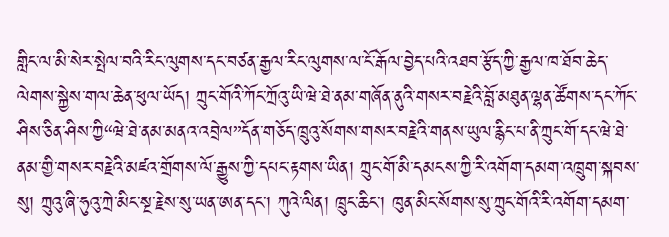གླིང་ལ་མི་སེར་སྤེལ་བའི་རིང་ལུགས་དང་བཙན་རྒྱལ་རིང་ལུགས་ལ་ངོ་རྒོལ་བྱེད་པའི་འཐབ་རྩོད་ཀྱི་རྒྱལ་ཁ་ཐོབ་ཆེད་ལེགས་སྐྱེས་གལ་ཆེན་ཕུལ་ཡོད། ཀྲུང་གོའི་ཀོང་ཀྲོའུ་ཡི་ཝེ་ཐེ་ནམ་གཞོན་ནུའི་གསར་བརྗེའི་བློ་མཐུན་ལྷན་ཚོགས་དང་ཀོང་ཤིས་ཅིན་ཤིས་ཀྱི“ཝེ་ཐེ་ནམ་མནའ་འབྲེལ”དོན་གཅོད་ཁྲུའུ་སོགས་གསར་བརྗེའི་གནས་ཡུལ་རྙིང་པ་ནི་ཀྲུང་གོ་དང་ཝེ་ཐེ་ནམ་གྱི་གསར་བརྗེའི་མཛའ་གྲོགས་ལོ་རྒྱུས་ཀྱི་དཔང་རྟགས་ཡིན། ཀྲུང་གོ་མི་དམངས་ཀྱི་རི་འགོག་དམག་འཁྲུག་སྐབས་སུ། ཀྲུའུ་ཞི་ཧུའུ་ཀྲེ་མིང་སྔ་རྗེས་སུ་ཡན་ཨན་དང་། ཀུའེ་ལིན། ཁྲུང་ཆིང་། ཁུན་མིང་སོགས་སུ་ཀྲུང་གོའི་རི་འགོག་དམག་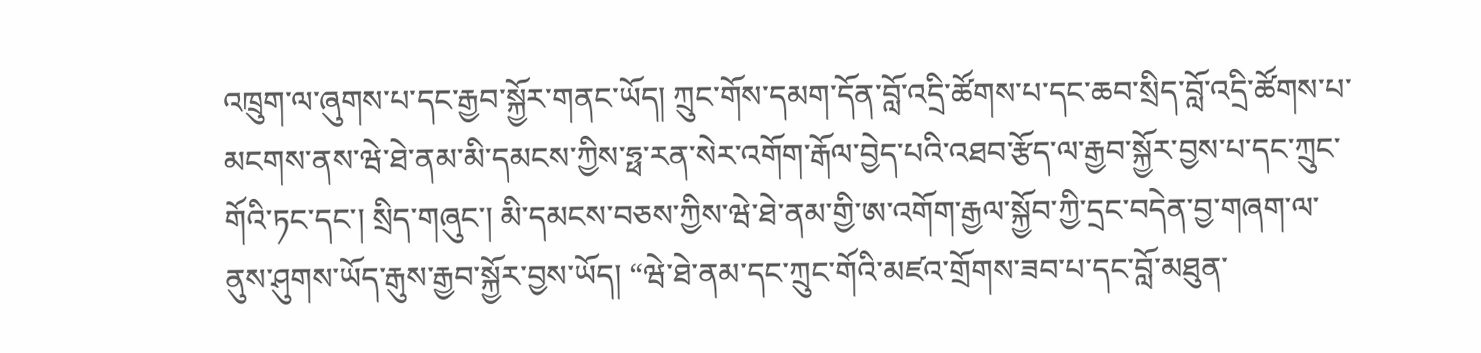འཁྲུག་ལ་ཞུགས་པ་དང་རྒྱབ་སྐྱོར་གནང་ཡོད། ཀྲུང་གོས་དམག་དོན་བློ་འདྲི་ཚོགས་པ་དང་ཆབ་སྲིད་བློ་འདྲི་ཚོགས་པ་མངགས་ནས་ཝེ་ཐེ་ནམ་མི་དམངས་ཀྱིས་ཧྥ་རན་སེར་འགོག་རྒོལ་བྱེད་པའི་འཐབ་རྩོད་ལ་རྒྱབ་སྐྱོར་བྱས་པ་དང་ཀྲུང་གོའི་ཏང་དང་། སྲིད་གཞུང་། མི་དམངས་བཅས་ཀྱིས་ཝེ་ཐེ་ནམ་གྱི་ཨ་འགོག་རྒྱལ་སྐྱོབ་ཀྱི་དྲང་བདེན་བྱ་གཞག་ལ་ནུས་ཤུགས་ཡོད་རྒུས་རྒྱབ་སྐྱོར་བྱས་ཡོད། “ཝེ་ཐེ་ནམ་དང་ཀྲུང་གོའི་མཛའ་གྲོགས་ཟབ་པ་དང་བློ་མཐུན་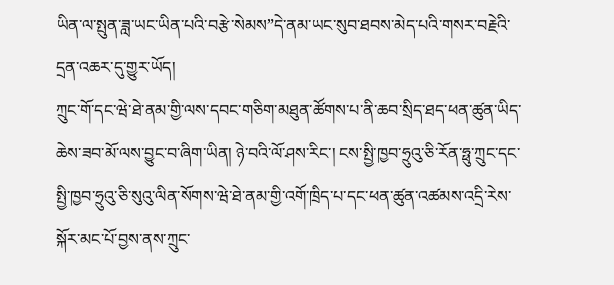ཡིན་ལ་སྤུན་ཟླ་ཡང་ཡིན་པའི་བརྩེ་སེམས”དེ་ནམ་ཡང་སུབ་ཐབས་མེད་པའི་གསར་བརྗེའི་དྲན་འཆར་དུ་གྱུར་ཡོད།
ཀྲུང་གོ་དང་ཝེ་ཐེ་ནམ་གྱི་ལས་དབང་གཅིག་མཐུན་ཚོགས་པ་ནི་ཆབ་སྲིད་ཐད་ཕན་ཚུན་ཡིད་ཆེས་ཟབ་མོ་ལས་བྱུང་བ་ཞིག་ཡིན། ཉེ་བའི་ལོ་ཤས་རིང་། ངས་སྤྱི་ཁྱབ་ཧྲུའུ་ཅི་རོན་ཧྥུ་ཀྲུང་དང་སྤྱི་ཁྱབ་ཧྲུའུ་ཅི་སུའུ་ལིན་སོགས་ཝེ་ཐེ་ནམ་གྱི་འགོ་ཁྲིད་པ་དང་ཕན་ཚུན་འཚམས་འདྲི་རེས་སྐོར་མང་པོ་བྱས་ནས་ཀྲུང་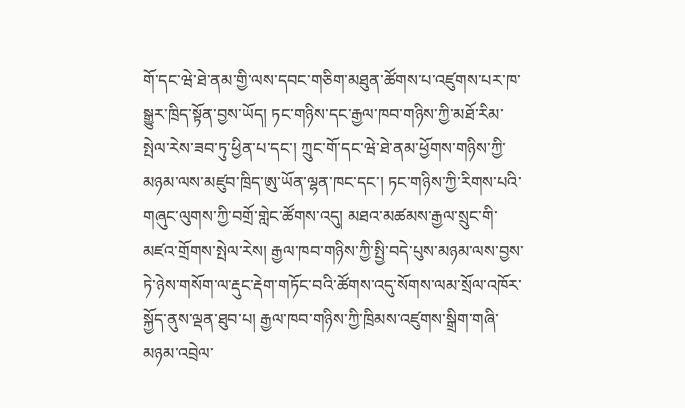གོ་དང་ཝེ་ཐེ་ནམ་གྱི་ལས་དབང་གཅིག་མཐུན་ཚོགས་པ་འཛུགས་པར་ཁ་སྒྱུར་ཁྲིད་སྟོན་བྱས་ཡོད། ཏང་གཉིས་དང་རྒྱལ་ཁབ་གཉིས་ཀྱི་མཐོ་རིམ་སྤེལ་རེས་ཟབ་ཏུ་ཕྱིན་པ་དང་། ཀྲུང་གོ་དང་ཝེ་ཐེ་ནམ་ཕྱོགས་གཉིས་ཀྱི་མཉམ་ལས་མཛུབ་ཁྲིད་ཨུ་ཡོན་ལྷན་ཁང་དང་། ཏང་གཉིས་ཀྱི་རིགས་པའི་གཞུང་ལུགས་ཀྱི་བགྲོ་གླེང་ཚོགས་འདུ། མཐའ་མཚམས་རྒྱལ་སྲུང་གི་མཛའ་གྲོགས་སྤེལ་རེས། རྒྱལ་ཁབ་གཉིས་ཀྱི་སྤྱི་བདེ་པུས་མཉམ་ལས་བྱས་ཏེ་ཉེས་གསོག་ལ་རྡུང་རྡེག་གཏོང་བའི་ཚོགས་འདུ་སོགས་ལམ་སྲོལ་འཁོར་སྐྱོད་ནུས་ལྡན་ཐུབ་པ། རྒྱལ་ཁབ་གཉིས་ཀྱི་ཁྲིམས་འཛུགས་སྒྲིག་གཞི་མཉམ་འབྲེལ་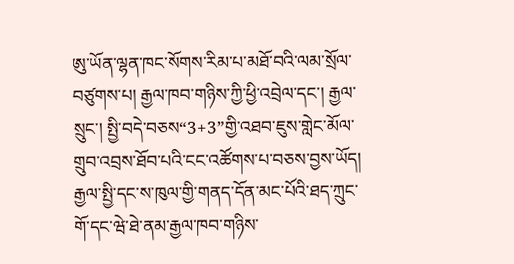ཨུ་ཡོན་ལྷན་ཁང་སོགས་རིམ་པ་མཐོ་བའི་ལམ་སྲོལ་བཙུགས་པ། རྒྱལ་ཁབ་གཉིས་ཀྱི་ཕྱི་འབྲེལ་དང་། རྒྱལ་སྲུང་། སྤྱི་བདེ་བཅས“3+3”གྱི་འཐབ་ཇུས་གླེང་མོལ་གྲུབ་འབྲས་ཐོབ་པའི་ངང་འཚོགས་པ་བཅས་བྱས་ཡོད། རྒྱལ་སྤྱི་དང་ས་ཁུལ་གྱི་གནད་དོན་མང་པོའི་ཐད་ཀྲུང་གོ་དང་ཝེ་ཐེ་ནམ་རྒྱལ་ཁབ་གཉིས་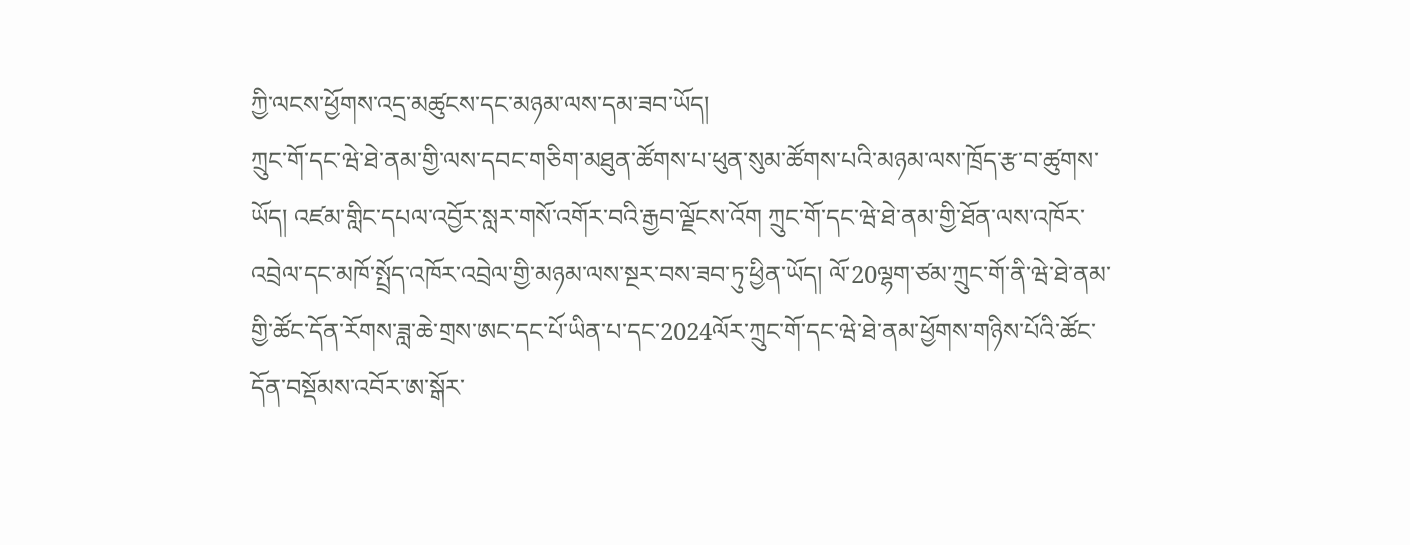ཀྱི་ལངས་ཕྱོགས་འདྲ་མཚུངས་དང་མཉམ་ལས་དམ་ཟབ་ཡོད།
ཀྲུང་གོ་དང་ཝེ་ཐེ་ནམ་གྱི་ལས་དབང་གཅིག་མཐུན་ཚོགས་པ་ཕུན་སུམ་ཚོགས་པའི་མཉམ་ལས་ཁྲོད་རྩ་བ་ཚུགས་ཡོད། འཛམ་གླིང་དཔལ་འབྱོར་སླར་གསོ་འགོར་བའི་རྒྱབ་ལྗོངས་འོག ཀྲུང་གོ་དང་ཝེ་ཐེ་ནམ་གྱི་ཐོན་ལས་འཁོར་འབྲེལ་དང་མཁོ་སྤྲོད་འཁོར་འབྲེལ་གྱི་མཉམ་ལས་སྔར་བས་ཟབ་ཏུ་ཕྱིན་ཡོད། ལོ་20ལྷག་ཙམ་ཀྲུང་གོ་ནི་ཝེ་ཐེ་ནམ་གྱི་ཚོང་དོན་རོགས་ཟླ་ཆེ་གྲས་ཨང་དང་པོ་ཡིན་པ་དང་2024ལོར་ཀྲུང་གོ་དང་ཝེ་ཐེ་ནམ་ཕྱོགས་གཉིས་པོའི་ཚོང་དོན་བསྡོམས་འབོར་ཨ་སྒོར་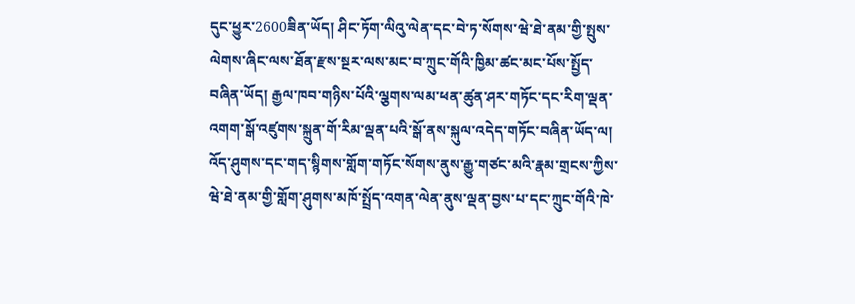དུང་ཕྱུར་2600ཟིན་ཡོད། ཤིང་ཏོག་ལིའུ་ལེན་དང་བེ་ཏ་སོགས་ཝེ་ཐེ་ནམ་གྱི་སྤུས་ལེགས་ཞིང་ལས་ཐོན་རྫས་སྔར་ལས་མང་བ་ཀྲུང་གོའི་ཁྱིམ་ཚང་མང་པོས་སྤྱོད་བཞིན་ཡོད། རྒྱལ་ཁབ་གཉིས་པོའི་ལྕགས་ལམ་ཕན་ཚུན་ཤར་གཏོང་དང་རིག་ལྡན་འགག་སྒོ་འཛུགས་སྐྲུན་གོ་རིམ་ལྡན་པའི་སྒོ་ནས་སྐུལ་འདེད་གཏོང་བཞིན་ཡོད་ལ། འོད་ཤུགས་དང་གད་སྙིགས་གློག་གཏོང་སོགས་ནུས་རྒྱུ་གཙང་མའི་རྣམ་གྲངས་ཀྱིས་ཝེ་ཐེ་ནམ་གྱི་གློག་ཤུགས་མཁོ་སྤྲོད་འགན་ལེན་ནུས་ལྡན་བྱས་པ་དང་ཀྲུང་གོའི་ཁེ་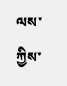ལས་ཀྱིས་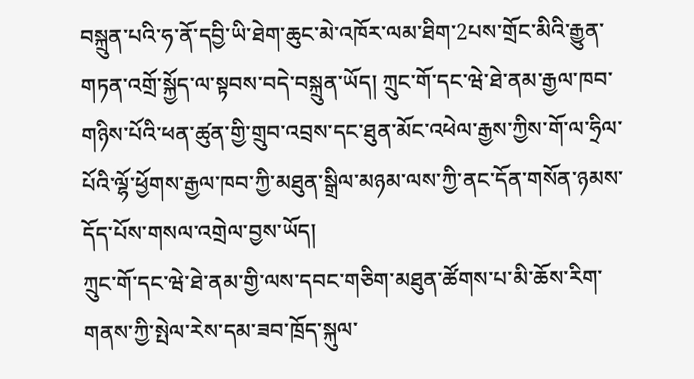བསྐྲུན་པའི་ཧ་ནོ་དབྱི་ཡི་ཐེག་ཆུང་མེ་འཁོར་ལམ་ཐིག་2པས་གྲོང་མིའི་རྒྱུན་གཏན་འགྲོ་སྐྱོད་ལ་སྟབས་བདེ་བསྐྲུན་ཡོད། ཀྲུང་གོ་དང་ཝེ་ཐེ་ནམ་རྒྱལ་ཁབ་གཉིས་པོའི་ཕན་ཚུན་གྱི་གྲུབ་འབྲས་དང་ཐུན་མོང་འཕེལ་རྒྱས་ཀྱིས་གོ་ལ་ཧྲིལ་པོའི་ལྷོ་ཕྱོགས་རྒྱལ་ཁབ་ཀྱི་མཐུན་སྒྲིལ་མཉམ་ལས་ཀྱི་ནང་དོན་གསོན་ཉམས་དོད་པོས་གསལ་འགྲེལ་བྱས་ཡོད།
ཀྲུང་གོ་དང་ཝེ་ཐེ་ནམ་གྱི་ལས་དབང་གཅིག་མཐུན་ཚོགས་པ་མི་ཆོས་རིག་གནས་ཀྱི་སྤེལ་རེས་དམ་ཟབ་ཁྲོད་སྐུལ་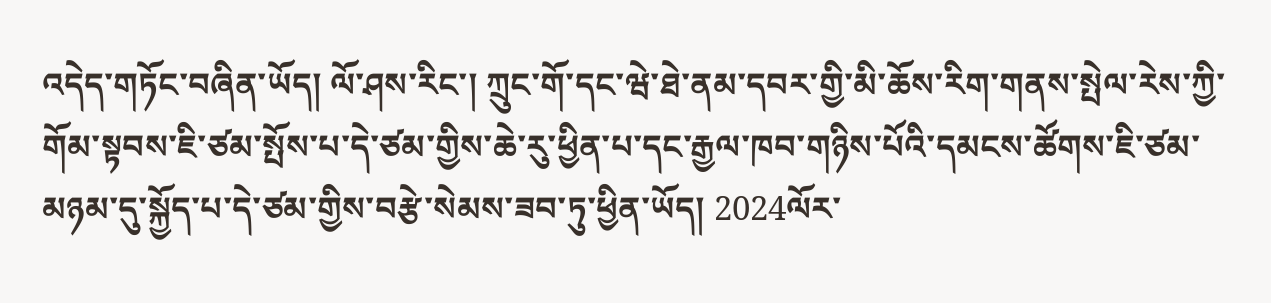འདེད་གཏོང་བཞིན་ཡོད། ལོ་ཤས་རིང་། ཀྲུང་གོ་དང་ཝེ་ཐེ་ནམ་དབར་གྱི་མི་ཆོས་རིག་གནས་སྤེལ་རེས་ཀྱི་གོམ་སྟབས་ཇི་ཙམ་སྤོས་པ་དེ་ཙམ་གྱིས་ཆེ་རུ་ཕྱིན་པ་དང་རྒྱལ་ཁབ་གཉིས་པོའི་དམངས་ཚོགས་ཇི་ཙམ་མཉམ་དུ་སྐྱོད་པ་དེ་ཙམ་གྱིས་བརྩེ་སེམས་ཟབ་ཏུ་ཕྱིན་ཡོད། 2024ལོར་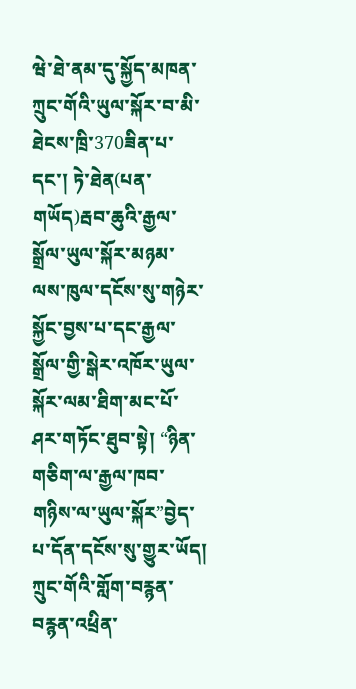ཝེ་ཐེ་ནམ་དུ་སྐྱོད་མཁན་ཀྲུང་གོའི་ཡུལ་སྐོར་བ་མི་ཐེངས་ཁྲི་370ཟིན་པ་དང་། ཏེ་ཐེན(པན་གཡོད)རྦབ་ཆུའི་རྒྱལ་སྒྲོལ་ཡུལ་སྐོར་མཉམ་ལས་ཁུལ་དངོས་སུ་གཉེར་སྐྱོང་བྱས་པ་དང་རྒྱལ་སྒྲོལ་གྱི་སྒེར་འཁོར་ཡུལ་སྐོར་ལམ་ཐིག་མང་པོ་ཤར་གཏོང་ཐུབ་སྟེ། “ཉིན་གཅིག་ལ་རྒྱལ་ཁབ་གཉིས་ལ་ཡུལ་སྐོར”བྱེད་པ་དོན་དངོས་སུ་གྱུར་ཡོད། ཀྲུང་གོའི་གློག་བརྙན་བརྙན་འཕྲིན་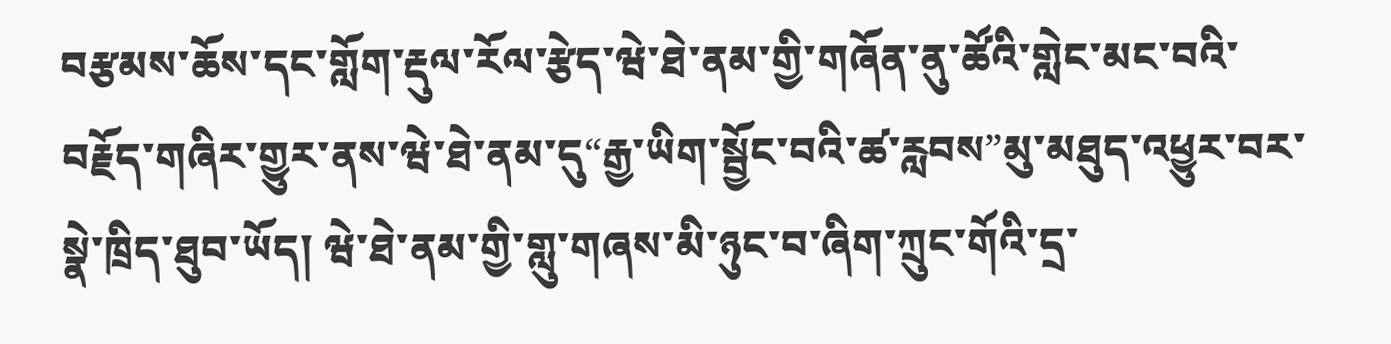བརྩམས་ཆོས་དང་གློག་རྡུལ་རོལ་རྩེད་ཝེ་ཐེ་ནམ་གྱི་གཞོན་ནུ་ཚོའི་གླེང་མང་བའི་བརྗོད་གཞིར་གྱུར་ནས་ཝེ་ཐེ་ནམ་དུ“རྒྱ་ཡིག་སྦྱོང་བའི་ཚ་རླབས”མུ་མཐུད་འཕྱུར་བར་སྣེ་ཁྲིད་ཐུབ་ཡོད། ཝེ་ཐེ་ནམ་གྱི་གླུ་གཞས་མི་ཉུང་བ་ཞིག་ཀྲུང་གོའི་དྲ་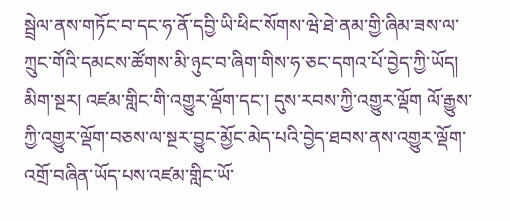སྦྲེལ་ནས་གཏོང་བ་དང་ཧ་ནོ་དབྱི་ཡི་ཕིང་སོགས་ཝེ་ཐེ་ནམ་གྱི་ཞིམ་ཟས་ལ་ཀྲུང་གོའི་དམངས་ཚོགས་མི་ཉུང་བ་ཞིག་གིས་ཧ་ཅང་དགའ་པོ་བྱེད་ཀྱི་ཡོད།
མིག་སྔར། འཛམ་གླིང་གི་འགྱུར་ལྡོག་དང་། དུས་རབས་ཀྱི་འགྱུར་ལྡོག ལོ་རྒྱུས་ཀྱི་འགྱུར་ལྡོག་བཅས་ལ་སྔར་བྱུང་མྱོང་མེད་པའི་བྱེད་ཐབས་ནས་འགྱུར་ལྡོག་འགྲོ་བཞིན་ཡོད་པས་འཛམ་གླིང་ཡོ་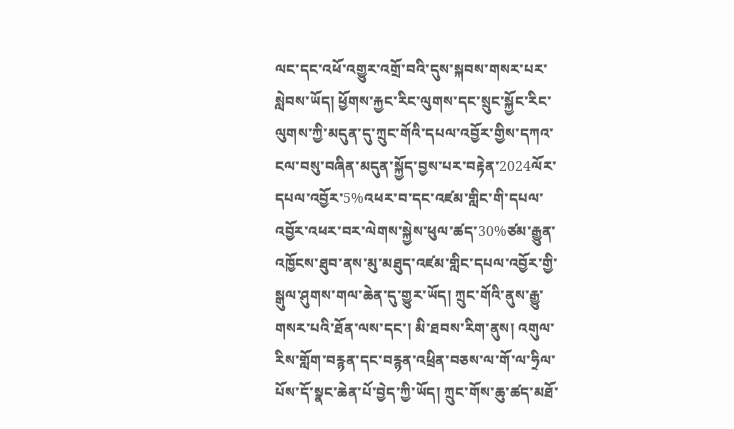ལང་དང་འཕོ་འགྱུར་འགྲོ་བའི་དུས་སྐབས་གསར་པར་སླེབས་ཡོད། ཕྱོགས་རྐྱང་རིང་ལུགས་དང་སྲུང་སྐྱོང་རིང་ལུགས་ཀྱི་མདུན་དུ་ཀྲུང་གོའི་དཔལ་འབྱོར་གྱིས་དཀའ་ངལ་བསུ་བཞིན་མདུན་སྐྱོད་བྱས་པར་བརྟེན་2024ལོར་དཔལ་འབྱོར་5%འཕར་བ་དང་འཛམ་གླིང་གི་དཔལ་འབྱོར་འཕར་བར་ལེགས་སྐྱེས་ཕུལ་ཚད་30%ཙམ་རྒྱུན་འཁྱོངས་ཐུབ་ནས་མུ་མཐུད་འཛམ་གླིང་དཔལ་འབྱོར་གྱི་སྒུལ་ཤུགས་གལ་ཆེན་དུ་གྱུར་ཡོད། ཀྲུང་གོའི་ནུས་རྒྱུ་གསར་པའི་ཐོན་ལས་དང་། མི་ཐབས་རིག་ནུས། འགུལ་རིས་གློག་བརྙན་དང་བརྙན་འཕྲིན་བཅས་ལ་གོ་ལ་ཧྲིལ་པོས་དོ་སྣང་ཆེན་པོ་བྱེད་ཀྱི་ཡོད། ཀྲུང་གོས་ཆུ་ཚད་མཐོ་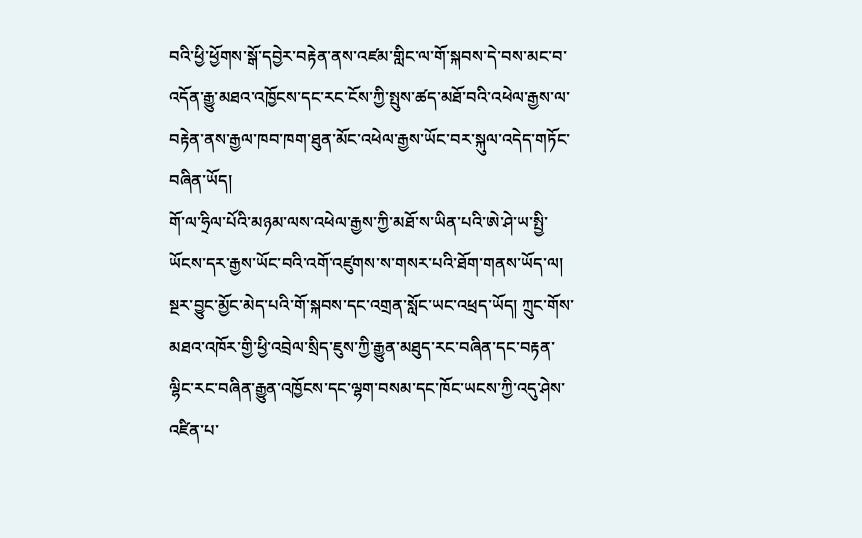བའི་ཕྱི་ཕྱོགས་སྒོ་དབྱེར་བརྟེན་ནས་འཛམ་གླིང་ལ་གོ་སྐབས་དེ་བས་མང་བ་འདོན་རྒྱུ་མཐའ་འཁྱོངས་དང་རང་ངོས་ཀྱི་སྤུས་ཚད་མཐོ་བའི་འཕེལ་རྒྱས་ལ་བརྟེན་ནས་རྒྱལ་ཁབ་ཁག་ཐུན་མོང་འཕེལ་རྒྱས་ཡོང་བར་སྐུལ་འདེད་གཏོང་བཞིན་ཡོད།
གོ་ལ་ཧྲིལ་པོའི་མཉམ་ལས་འཕེལ་རྒྱས་ཀྱི་མཐོ་ས་ཡིན་པའི་ཨེ་ཤེ་ཡ་སྤྱི་ཡོངས་དར་རྒྱས་ཡོང་བའི་འགོ་འཛུགས་ས་གསར་པའི་ཐོག་གནས་ཡོད་ལ། སྔར་བྱུང་མྱོང་མེད་པའི་གོ་སྐབས་དང་འགྲན་སློང་ཡང་འཕྲད་ཡོད། ཀྲུང་གོས་མཐའ་འཁོར་གྱི་ཕྱི་འབྲེལ་སྲིད་ཇུས་ཀྱི་རྒྱུན་མཐུད་རང་བཞིན་དང་བརྟན་ལྷིང་རང་བཞིན་རྒྱུན་འཁྱོངས་དང་ལྷག་བསམ་དང་ཁོང་ཡངས་ཀྱི་འདུ་ཤེས་འཛིན་པ་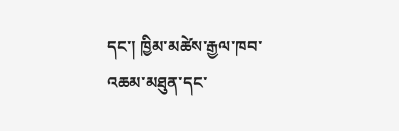དང་། ཁྱིམ་མཚེས་རྒྱལ་ཁབ་འཆམ་མཐུན་དང་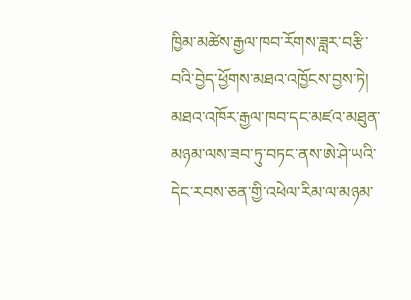ཁྱིམ་མཚེས་རྒྱལ་ཁབ་རོགས་ཟླར་བརྩི་བའི་བྱེད་ཕྱོགས་མཐའ་འཁྱོངས་བྱས་ཏེ། མཐའ་འཁོར་རྒྱལ་ཁབ་དང་མཛའ་མཐུན་མཉམ་ལས་ཟབ་ཏུ་བཏང་ནས་ཨེ་ཤེ་ཡའི་དེང་རབས་ཅན་གྱི་འཕེལ་རིམ་ལ་མཉམ་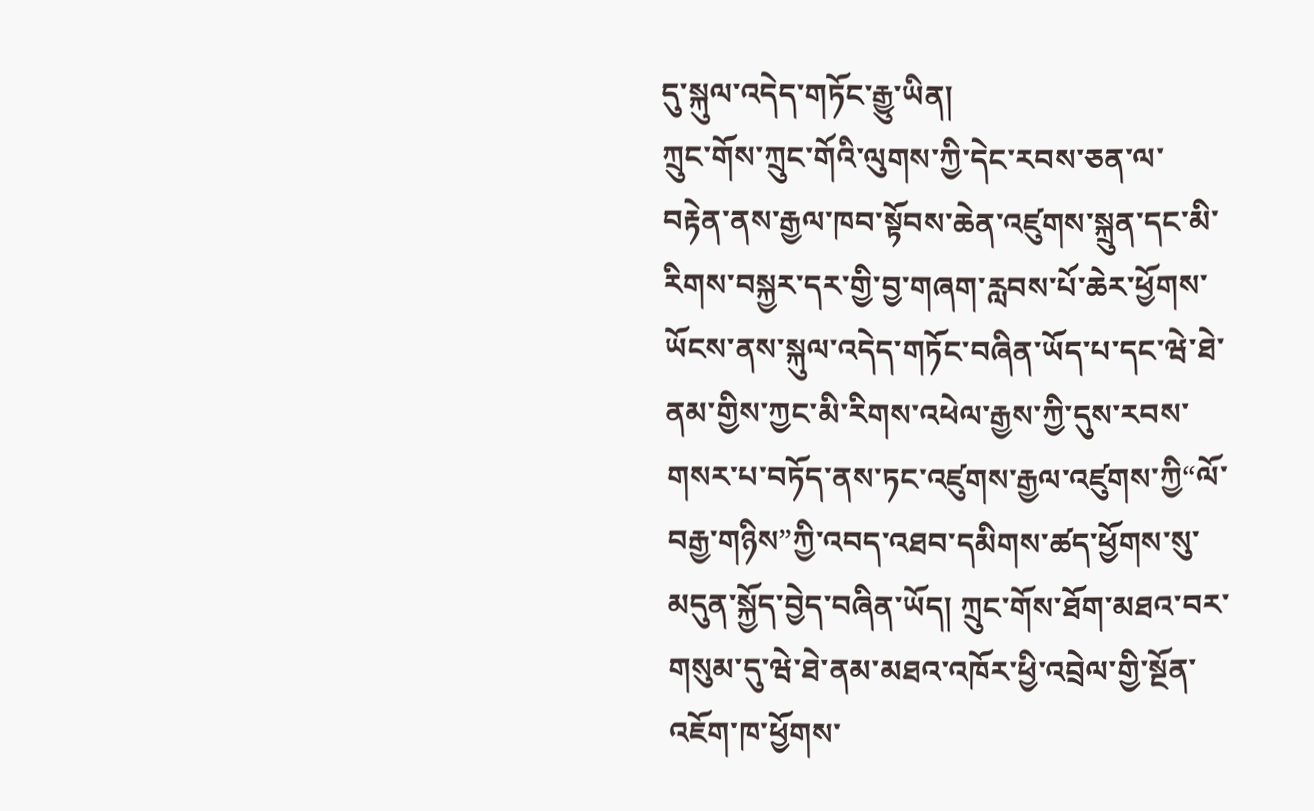དུ་སྐུལ་འདེད་གཏོང་རྒྱུ་ཡིན།
ཀྲུང་གོས་ཀྲུང་གོའི་ལུགས་ཀྱི་དེང་རབས་ཅན་ལ་བརྟེན་ནས་རྒྱལ་ཁབ་སྟོབས་ཆེན་འཛུགས་སྐྲུན་དང་མི་རིགས་བསྐྱར་དར་གྱི་བྱ་གཞག་རླབས་པོ་ཆེར་ཕྱོགས་ཡོངས་ནས་སྐུལ་འདེད་གཏོང་བཞིན་ཡོད་པ་དང་ཝེ་ཐེ་ནམ་གྱིས་ཀྱང་མི་རིགས་འཕེལ་རྒྱས་ཀྱི་དུས་རབས་གསར་པ་བཏོད་ནས་ཏང་འཛུགས་རྒྱལ་འཛུགས་ཀྱི“ལོ་བརྒྱ་གཉིས”ཀྱི་འབད་འཐབ་དམིགས་ཚད་ཕྱོགས་སུ་མདུན་སྐྱོད་བྱེད་བཞིན་ཡོད། ཀྲུང་གོས་ཐོག་མཐའ་བར་གསུམ་དུ་ཝེ་ཐེ་ནམ་མཐའ་འཁོར་ཕྱི་འབྲེལ་གྱི་སྔོན་འཇོག་ཁ་ཕྱོགས་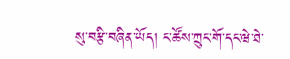སུ་བརྩི་བཞིན་ཡོད། ང་ཚོས་ཀྲུང་གོ་དང་ཝེ་ཐེ་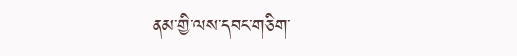ནམ་གྱི་ལས་དབང་གཅིག་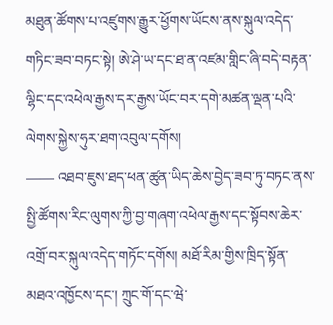མཐུན་ཚོགས་པ་འཛུགས་རྒྱུར་ཕྱོགས་ཡོངས་ནས་སྐུལ་འདེད་གཏིང་ཟབ་བཏང་སྟེ། ཨེ་ཤེ་ཡ་དང་ཐ་ན་འཛམ་གླིང་ཞི་བདེ་བརྟན་ལྷིང་དང་འཕེལ་རྒྱས་དར་རྒྱས་ཡོང་བར་དགེ་མཚན་ལྡན་པའི་ལེགས་སྐྱེས་ཧུར་ཐག་འབུལ་དགོས།
—— འཐབ་ཇུས་ཐད་ཕན་ཚུན་ཡིད་ཆེས་བྱེད་ཟབ་ཏུ་བཏང་ནས་སྤྱི་ཚོགས་རིང་ལུགས་ཀྱི་བྱ་གཞག་འཕེལ་རྒྱས་དང་སྟོབས་ཆེར་འགྲོ་བར་སྐུལ་འདེད་གཏོང་དགོས། མཐོ་རིམ་གྱིས་ཁྲིད་སྟོན་མཐའ་འཁྱོངས་དང་། ཀྲུང་གོ་དང་ཝེ་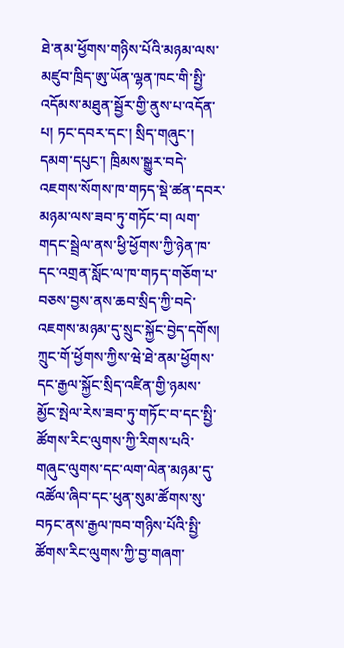ཐེ་ནམ་ཕྱོགས་གཉིས་པོའི་མཉམ་ལས་མཛུབ་ཁྲིད་ཨུ་ཡོན་ལྷན་ཁང་གི་སྤྱི་འདོམས་མཐུན་སྦྱོར་གྱི་ནུས་པ་འདོན་པ། ཏང་དབར་དང་། སྲིད་གཞུང་། དམག་དཔུང་། ཁྲིམས་སྒྱུར་བདེ་འཇགས་སོགས་ཁ་གཏད་སྡེ་ཚན་དབར་མཉམ་ལས་ཟབ་ཏུ་གཏོང་བ། ལག་གདང་སྦྲེལ་ནས་ཕྱི་ཕྱོགས་ཀྱི་ཉེན་ཁ་དང་འགྲན་སློང་ལ་ཁ་གཏད་གཅོག་པ་བཅས་བྱས་ནས་ཆབ་སྲིད་ཀྱི་བདེ་འཇགས་མཉམ་དུ་སྲུང་སྐྱོང་བྱེད་དགོས། ཀྲུང་གོ་ཕྱོགས་ཀྱིས་ཝེ་ཐེ་ནམ་ཕྱོགས་དང་རྒྱལ་སྐྱོང་སྲིད་འཛིན་གྱི་ཉམས་མྱོང་སྤེལ་རེས་ཟབ་ཏུ་གཏོང་བ་དང་སྤྱི་ཚོགས་རིང་ལུགས་ཀྱི་རིགས་པའི་གཞུང་ལུགས་དང་ལག་ལེན་མཉམ་དུ་འཚོལ་ཞིབ་དང་ཕུན་སུམ་ཚོགས་སུ་བཏང་ནས་རྒྱལ་ཁབ་གཉིས་པོའི་སྤྱི་ཚོགས་རིང་ལུགས་ཀྱི་བྱ་གཞག་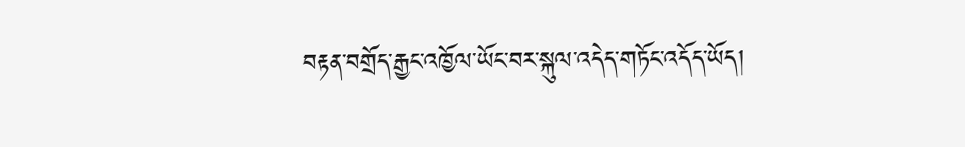བརྟན་བགྲོད་རྒྱང་འཁྱོལ་ཡོང་བར་སྐུལ་འདེད་གཏོང་འདོད་ཡོད།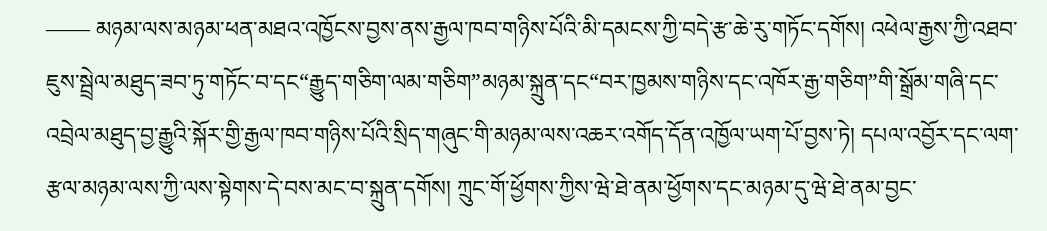—— མཉམ་ལས་མཉམ་ཕན་མཐའ་འཁྱོངས་བྱས་ནས་རྒྱལ་ཁབ་གཉིས་པོའི་མི་དམངས་ཀྱི་བདེ་རྩ་ཆེ་རུ་གཏོང་དགོས། འཕེལ་རྒྱས་ཀྱི་འཐབ་ཇུས་སྦྲེལ་མཐུད་ཟབ་ཏུ་གཏོང་བ་དང“རྒྱུད་གཅིག་ལམ་གཅིག”མཉམ་སྐྲུན་དང“བར་ཁྱམས་གཉིས་དང་འཁོར་རྒྱ་གཅིག”གི་སྒྲོམ་གཞི་དང་འབྲེལ་མཐུད་བྱ་རྒྱུའི་སྐོར་གྱི་རྒྱལ་ཁབ་གཉིས་པོའི་སྲིད་གཞུང་གི་མཉམ་ལས་འཆར་འགོད་དོན་འཁྱོལ་ཡག་པོ་བྱས་ཏེ། དཔལ་འབྱོར་དང་ལག་རྩལ་མཉམ་ལས་ཀྱི་ལས་སྟེགས་དེ་བས་མང་བ་སྐྲུན་དགོས། ཀྲུང་གོ་ཕྱོགས་ཀྱིས་ཝེ་ཐེ་ནམ་ཕྱོགས་དང་མཉམ་དུ་ཝེ་ཐེ་ནམ་བྱང་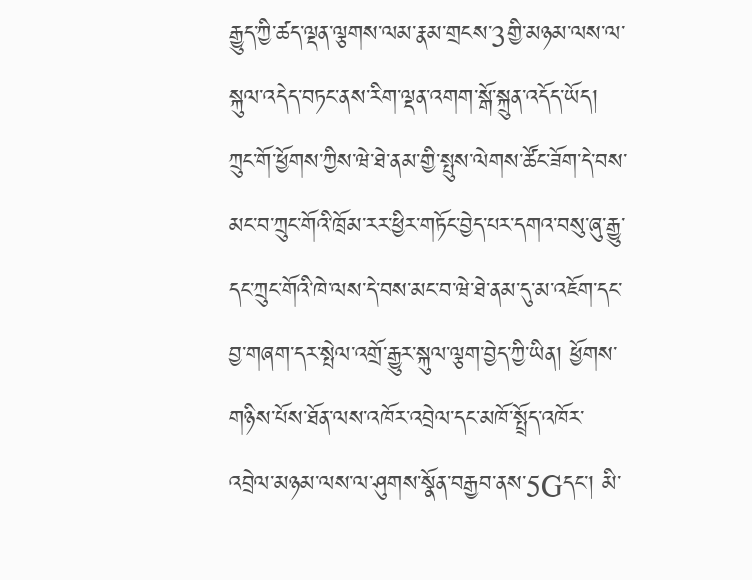རྒྱུད་ཀྱི་ཚད་ལྡན་ལྕགས་ལམ་རྣམ་གྲངས་3གྱི་མཉམ་ལས་ལ་སྐུལ་འདེད་བཏང་ནས་རིག་ལྡན་འགག་སྒོ་སྐྲུན་འདོད་ཡོད། ཀྲུང་གོ་ཕྱོགས་ཀྱིས་ཝེ་ཐེ་ནམ་གྱི་སྤུས་ལེགས་ཚོང་ཟོག་དེ་བས་མང་བ་ཀྲུང་གོའི་ཁྲོམ་རར་ཕྱིར་གཏོང་བྱེད་པར་དགའ་བསུ་ཞུ་རྒྱུ་དང་ཀྲུང་གོའི་ཁེ་ལས་དེ་བས་མང་བ་ཝེ་ཐེ་ནམ་དུ་མ་འཇོག་དང་བྱ་གཞག་དར་སྤེལ་འགྲོ་རྒྱུར་སྐུལ་ལྕག་བྱེད་ཀྱི་ཡིན། ཕྱོགས་གཉིས་པོས་ཐོན་ལས་འཁོར་འབྲེལ་དང་མཁོ་སྤྲོད་འཁོར་འབྲེལ་མཉམ་ལས་ལ་ཤུགས་སྣོན་བརྒྱབ་ནས་5Gདང་། མི་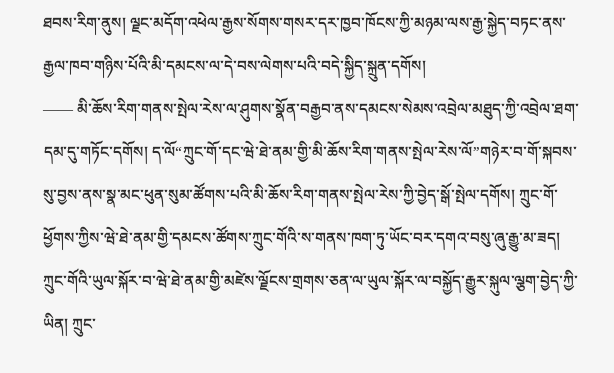ཐབས་རིག་ནུས། ལྗང་མདོག་འཕེལ་རྒྱས་སོགས་གསར་དར་ཁྱབ་ཁོངས་ཀྱི་མཉམ་ལས་རྒྱ་སྐྱེད་བཏང་ནས་རྒྱལ་ཁབ་གཉིས་པོའི་མི་དམངས་ལ་དེ་བས་ལེགས་པའི་བདེ་སྐྱིད་སྐྲུན་དགོས།
—— མི་ཆོས་རིག་གནས་སྤེལ་རེས་ལ་ཤུགས་སྣོན་བརྒྱབ་ནས་དམངས་སེམས་འབྲེལ་མཐུད་ཀྱི་འབྲེལ་ཐག་དམ་དུ་གཏོང་དགོས། ད་ལོ“ཀྲུང་གོ་དང་ཝེ་ཐེ་ནམ་གྱི་མི་ཆོས་རིག་གནས་སྤེལ་རེས་ལོ”གཉེར་བ་གོ་སྐབས་སུ་བྱས་ནས་སྣ་མང་ཕུན་སུམ་ཚོགས་པའི་མི་ཆོས་རིག་གནས་སྤེལ་རེས་ཀྱི་བྱེད་སྒོ་སྤེལ་དགོས། ཀྲུང་གོ་ཕྱོགས་ཀྱིས་ཝེ་ཐེ་ནམ་གྱི་དམངས་ཚོགས་ཀྲུང་གོའི་ས་གནས་ཁག་ཏུ་ཡོང་བར་དགའ་བསུ་ཞུ་རྒྱུ་མ་ཟད། ཀྲུང་གོའི་ཡུལ་སྐོར་བ་ཝེ་ཐེ་ནམ་གྱི་མཛེས་ལྗོངས་གྲགས་ཅན་ལ་ཡུལ་སྐོར་ལ་བསྐྱོད་རྒྱུར་སྐུལ་ལྕག་བྱེད་ཀྱི་ཡིན། ཀྲུང་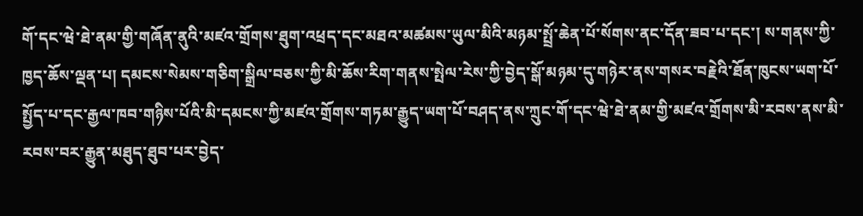གོ་དང་ཝེ་ཐེ་ནམ་གྱི་གཞོན་ནུའི་མཛའ་གྲོགས་ཐུག་འཕྲད་དང་མཐའ་མཚམས་ཡུལ་མིའི་མཉམ་སྤྲོ་ཆེན་པོ་སོགས་ནང་དོན་ཟབ་པ་དང་། ས་གནས་ཀྱི་ཁྱད་ཆོས་ལྡན་པ། དམངས་སེམས་གཅིག་སྒྲིལ་བཅས་ཀྱི་མི་ཆོས་རིག་གནས་སྤེལ་རེས་ཀྱི་བྱེད་སྒོ་མཉམ་དུ་གཉེར་ནས་གསར་བརྗེའི་ཐོན་ཁུངས་ཡག་པོ་སྤྱོད་པ་དང་རྒྱལ་ཁབ་གཉིས་པོའི་མི་དམངས་ཀྱི་མཛའ་གྲོགས་གཏམ་རྒྱུད་ཡག་པོ་བཤད་ནས་ཀྲུང་གོ་དང་ཝེ་ཐེ་ནམ་གྱི་མཛའ་གྲོགས་མི་རབས་ནས་མི་རབས་བར་རྒྱུན་མཐུད་ཐུབ་པར་བྱེད་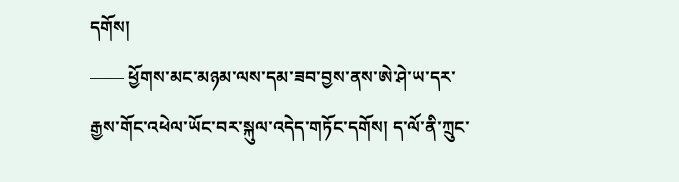དགོས།
—— ཕྱོགས་མང་མཉམ་ལས་དམ་ཟབ་བྱས་ནས་ཨེ་ཤེ་ཡ་དར་རྒྱས་གོང་འཕེལ་ཡོང་བར་སྐུལ་འདེད་གཏོང་དགོས། ད་ལོ་ནི་ཀྲུང་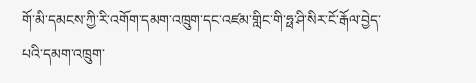གོ་མི་དམངས་ཀྱི་རི་འགོག་དམག་འཁྲུག་དང་འཛམ་གླིང་གི་ཧྥ་ཤི་སིར་ངོ་རྒོལ་བྱེད་པའི་དམག་འཁྲུག་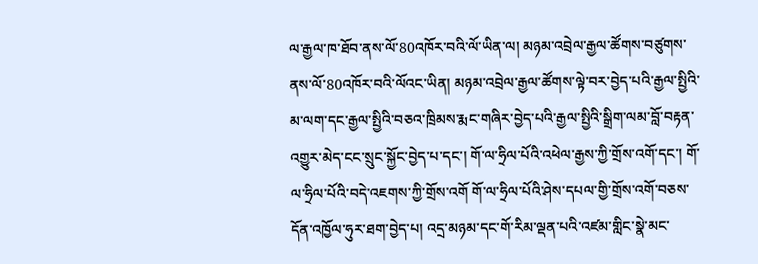ལ་རྒྱལ་ཁ་ཐོབ་ནས་ལོ་80འཁོར་བའི་ལོ་ཡིན་ལ། མཉམ་འབྲེལ་རྒྱལ་ཚོགས་བཙུགས་ནས་ལོ་80འཁོར་བའི་ལོའང་ཡིན། མཉམ་འབྲེལ་རྒྱལ་ཚོགས་ལྟེ་བར་བྱེད་པའི་རྒྱལ་སྤྱིའི་མ་ལག་དང་རྒྱལ་སྤྱིའི་བཅའ་ཁྲིམས་རྨང་གཞིར་བྱེད་པའི་རྒྱལ་སྤྱིའི་སྒྲིག་ལམ་བློ་བརྟན་འགྱུར་མེད་ངང་སྲུང་སྐྱོང་བྱེད་པ་དང་། གོ་ལ་ཧྲིལ་པོའི་འཕེལ་རྒྱས་ཀྱི་གྲོས་འགོ་དང་། གོ་ལ་ཧྲིལ་པོའི་བདེ་འཇགས་ཀྱི་གྲོས་འགོ གོ་ལ་ཧྲིལ་པོའི་ཤེས་དཔལ་གྱི་གྲོས་འགོ་བཅས་དོན་འཁྱོལ་ཧུར་ཐག་བྱེད་པ། འདྲ་མཉམ་དང་གོ་རིམ་ལྡན་པའི་འཛམ་གླིང་སྣེ་མང་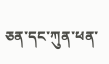ཅན་དང་ཀུན་ཕན་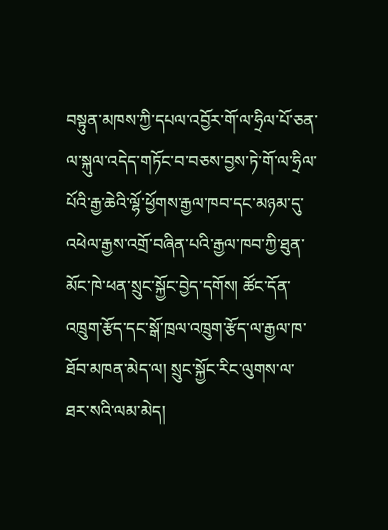བསྟུན་མཁས་ཀྱི་དཔལ་འབྱོར་གོ་ལ་ཧྲིལ་པོ་ཅན་ལ་སྐུལ་འདེད་གཏོང་བ་བཅས་བྱས་ཏེ་གོ་ལ་ཧྲིལ་པོའི་རྒྱ་ཆེའི་ལྷོ་ཕྱོགས་རྒྱལ་ཁབ་དང་མཉམ་དུ་འཕེལ་རྒྱས་འགྲོ་བཞིན་པའི་རྒྱལ་ཁབ་ཀྱི་ཐུན་མོང་ཁེ་ཕན་སྲུང་སྐྱོང་བྱེད་དགོས། ཚོང་དོན་འཁྲུག་རྩོད་དང་སྒོ་ཁྲལ་འཁྲུག་རྩོད་ལ་རྒྱལ་ཁ་ཐོབ་མཁན་མེད་ལ། སྲུང་སྐྱོང་རིང་ལུགས་ལ་ཐར་སའི་ལམ་མེད།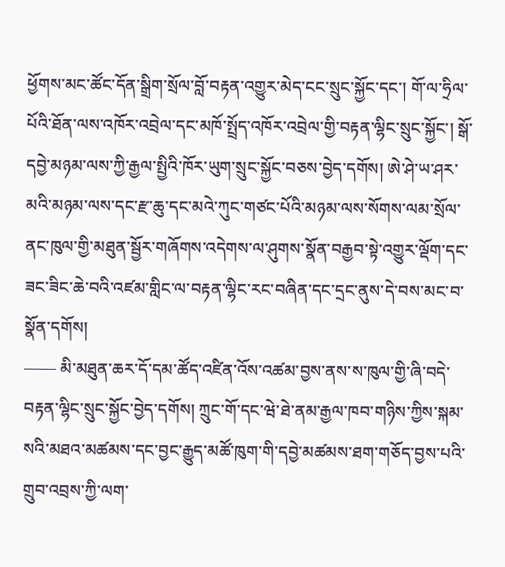ཕྱོགས་མང་ཚོང་དོན་སྒྲིག་སྲོལ་བློ་བརྟན་འགྱུར་མེད་ངང་སྲུང་སྐྱོང་དང་། གོ་ལ་ཧྲིལ་པོའི་ཐོན་ལས་འཁོར་འབྲེལ་དང་མཁོ་སྤྲོད་འཁོར་འབྲེལ་གྱི་བརྟན་ལྷིང་སྲུང་སྐྱོང་། སྒོ་དབྱེ་མཉམ་ལས་ཀྱི་རྒྱལ་སྤྱིའི་ཁོར་ཡུག་སྲུང་སྐྱོང་བཅས་བྱེད་དགོས། ཨེ་ཤེ་ཡ་ཤར་མའི་མཉམ་ལས་དང་རྫ་ཆུ་དང་མའེ་ཀུང་གཙང་པོའི་མཉམ་ལས་སོགས་ལམ་སྲོལ་ནང་ཁུལ་གྱི་མཐུན་སྦྱོར་གཞོགས་འདེགས་ལ་ཤུགས་སྣོན་བརྒྱབ་སྟེ་འགྱུར་ལྡོག་དང་ཟང་ཟིང་ཆེ་བའི་འཛམ་གླིང་ལ་བརྟན་ལྷིང་རང་བཞིན་དང་དྲང་ནུས་དེ་བས་མང་བ་སྣོན་དགོས།
—— མི་མཐུན་ཆར་དོ་དམ་ཚོད་འཛིན་འོས་འཚམ་བྱས་ནས་ས་ཁུལ་གྱི་ཞི་བདེ་བརྟན་ལྷིང་སྲུང་སྐྱོང་བྱེད་དགོས། ཀྲུང་གོ་དང་ཝེ་ཐེ་ནམ་རྒྱལ་ཁབ་གཉིས་ཀྱིས་སྐམ་སའི་མཐའ་མཚམས་དང་བྱང་རྒྱུད་མཚོ་ཁུག་གི་དབྱེ་མཚམས་ཐག་གཅོད་བྱས་པའི་གྲུབ་འབྲས་ཀྱི་ལག་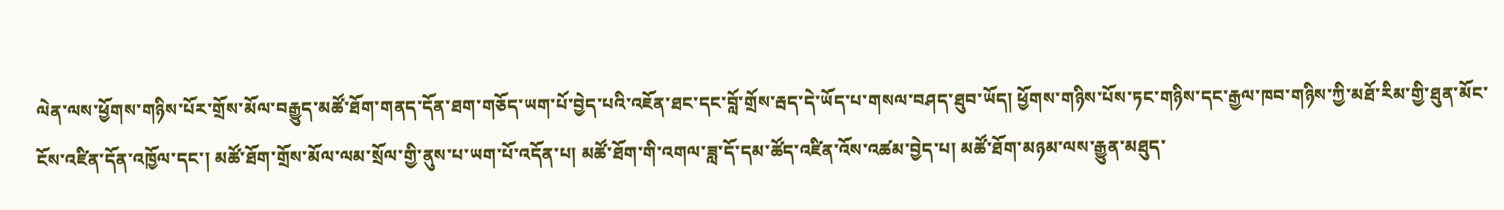ལེན་ལས་ཕྱོགས་གཉིས་པོར་གྲོས་མོལ་བརྒྱུད་མཚོ་ཐོག་གནད་དོན་ཐག་གཅོད་ཡག་པོ་བྱེད་པའི་འཇོན་ཐང་དང་བློ་གྲོས་རྦད་དེ་ཡོད་པ་གསལ་བཤད་ཐུབ་ཡོད། ཕྱོགས་གཉིས་པོས་ཏང་གཉིས་དང་རྒྱལ་ཁབ་གཉིས་ཀྱི་མཐོ་རིམ་གྱི་ཐུན་མོང་ངོས་འཛིན་དོན་འཁྱོལ་དང་། མཚོ་ཐོག་གྲོས་མོལ་ལམ་སྲོལ་གྱི་ནུས་པ་ཡག་པོ་འདོན་པ། མཚོ་ཐོག་གི་འགལ་ཟླ་དོ་དམ་ཚོད་འཛིན་འོས་འཚམ་བྱེད་པ། མཚོ་ཐོག་མཉམ་ལས་རྒྱུན་མཐུད་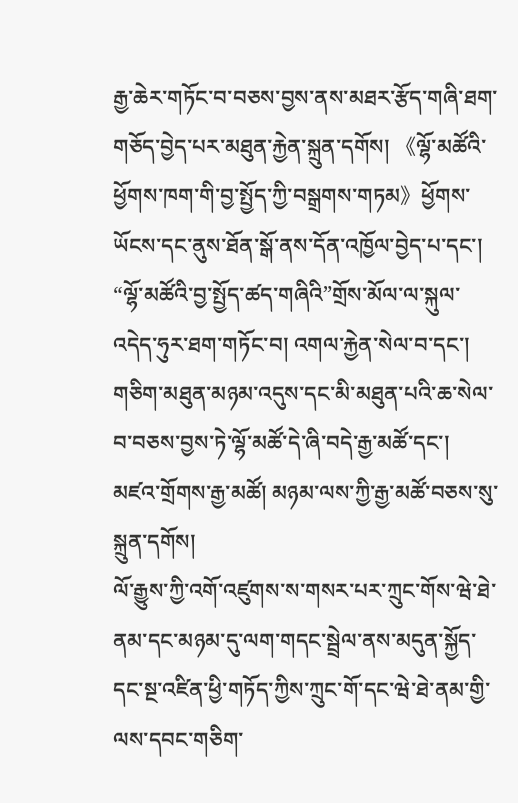རྒྱ་ཆེར་གཏོང་བ་བཅས་བྱས་ནས་མཐར་རྩོད་གཞི་ཐག་གཅོད་བྱེད་པར་མཐུན་རྐྱེན་སྐྲུན་དགོས། 《ལྷོ་མཚོའི་ཕྱོགས་ཁག་གི་བྱ་སྤྱོད་ཀྱི་བསྒྲགས་གཏམ》ཕྱོགས་ཡོངས་དང་ནུས་ཐོན་སྒོ་ནས་དོན་འཁྱོལ་བྱེད་པ་དང་། “ལྷོ་མཚོའི་བྱ་སྤྱོད་ཚད་གཞིའི”གྲོས་མོལ་ལ་སྐུལ་འདེད་ཧུར་ཐག་གཏོང་བ། འགལ་རྐྱེན་སེལ་བ་དང་། གཅིག་མཐུན་མཉམ་འདུས་དང་མི་མཐུན་པའི་ཆ་སེལ་བ་བཅས་བྱས་ཏེ་ལྷོ་མཚོ་དེ་ཞི་བདེ་རྒྱ་མཚོ་དང་། མཛའ་གྲོགས་རྒྱ་མཚོ། མཉམ་ལས་ཀྱི་རྒྱ་མཚོ་བཅས་སུ་སྐྲུན་དགོས།
ལོ་རྒྱུས་ཀྱི་འགོ་འཛུགས་ས་གསར་པར་ཀྲུང་གོས་ཝེ་ཐེ་ནམ་དང་མཉམ་དུ་ལག་གདང་སྦྲེལ་ནས་མདུན་སྐྱོད་དང་སྔ་འཛིན་ཕྱི་གཏོད་ཀྱིས་ཀྲུང་གོ་དང་ཝེ་ཐེ་ནམ་གྱི་ལས་དབང་གཅིག་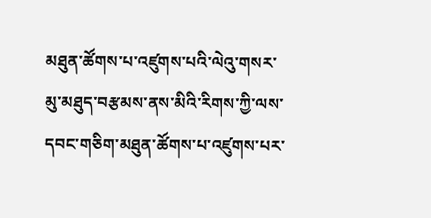མཐུན་ཚོགས་པ་འཛུགས་པའི་ལེའུ་གསར་མུ་མཐུད་བརྩམས་ནས་མིའི་རིགས་ཀྱི་ལས་དབང་གཅིག་མཐུན་ཚོགས་པ་འཛུགས་པར་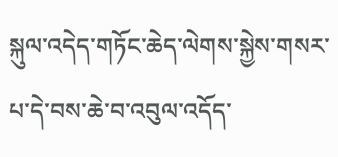སྐུལ་འདེད་གཏོང་ཆེད་ལེགས་སྐྱེས་གསར་པ་དེ་བས་ཆེ་བ་འབུལ་འདོད་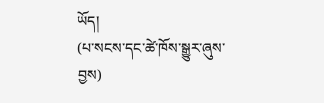ཡོད།
(པ་སངས་དང་ཚེ་ཁོས་སྒྱུར་ཞུས་བྱས)